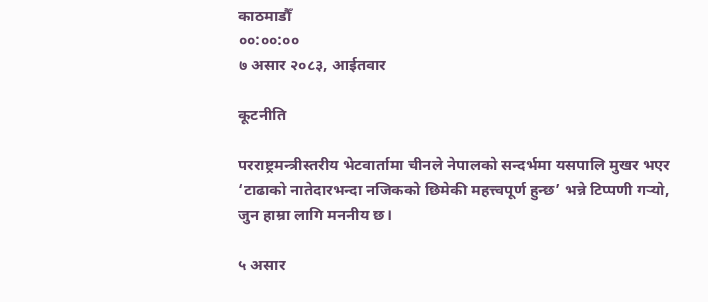काठमाडौँ
००:००:००
७ असार २०८३, आईतवार

कूटनीति

परराष्ट्रमन्त्रीस्तरीय भेटवार्तामा चीनले नेपालको सन्दर्भमा यसपालि मुखर भएर ‘टाढाको नातेदारभन्दा नजिकको छिमेकी महत्त्वपूर्ण हुन्छ’ भन्ने टिप्पणी गर्‍यो, जुन हाम्रा लागि मननीय छ।

५ असार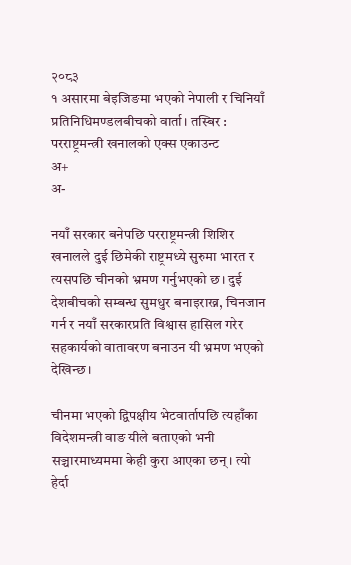२०८३
१ असारमा बेइजिङमा भएको नेपाली र चिनियाँ प्रतिनिधिमण्डलबीचको वार्ता। तस्बिर : परराष्ट्रमन्त्री खनालको एक्स एकाउन्ट
अ+
अ-

नयाँ सरकार बनेपछि परराष्ट्रमन्त्री शिशिर खनालले दुई छिमेकी राष्ट्रमध्ये सुरुमा भारत र त्यसपछि चीनको भ्रमण गर्नुभएको छ। दुई देशबीचको सम्बन्ध सुमधुर बनाइराख्न, चिनजान गर्न र नयाँ सरकारप्रति विश्वास हासिल गरेर सहकार्यको वातावरण बनाउन यी भ्रमण भएको देखिन्छ।

चीनमा भएको द्विपक्षीय भेटवार्तापछि त्यहाँका विदेशमन्त्री वाङ यीले बताएको भनी सञ्चारमाध्यममा केही कुरा आएका छन्। त्यो हेर्दा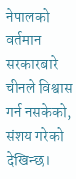नेपालको वर्तमान सरकारबारे चीनले विश्वास गर्न नसकेको, संशय गरेको देखिन्छ।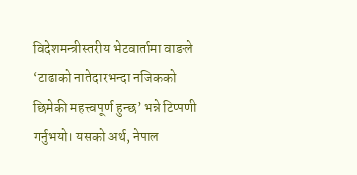विदेशमन्त्रीस्तरीय भेटवार्तामा वाङले ‘टाढाको नातेदारभन्दा नजिकको छिमेकी महत्त्वपूर्ण हुन्छ’ भन्ने टिप्पणी गर्नुभयो। यसको अर्थ, नेपाल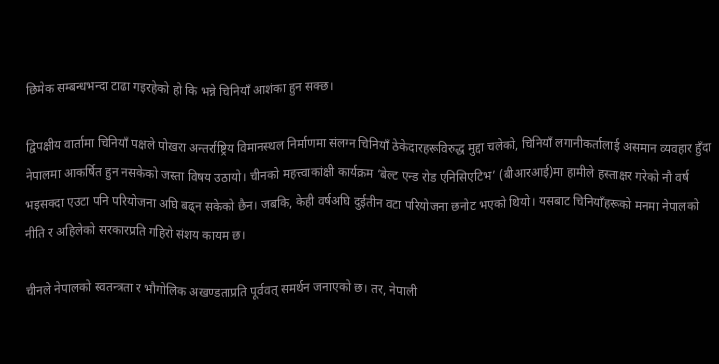छिमेक सम्बन्धभन्दा टाढा गइरहेको हो कि भन्ने चिनियाँ आशंका हुन सक्छ।

द्विपक्षीय वार्तामा चिनियाँ पक्षले पोखरा अन्तर्राष्ट्रिय विमानस्थल निर्माणमा संलग्न चिनियाँ ठेकेदारहरूविरुद्ध मुद्दा चलेको, चिनियाँ लगानीकर्तालाई असमान व्यवहार हुँदा नेपालमा आकर्षित हुन नसकेको जस्ता विषय उठायो। चीनको महत्त्वाकांक्षी कार्यक्रम ‘बेल्ट एन्ड रोड एनिसिएटिभ’ (बीआरआई)मा हामीले हस्ताक्षर गरेको नौ वर्ष भइसक्दा एउटा पनि परियोजना अघि बढ्न सकेको छैन। जबकि, केही वर्षअघि दुईतीन वटा परियोजना छनोट भएको थियो। यसबाट चिनियाँहरूको मनमा नेपालको नीति र अहिलेको सरकारप्रति गहिरो संशय कायम छ।

चीनले नेपालको स्वतन्त्रता र भौगोलिक अखण्डताप्रति पूर्ववत् समर्थन जनाएको छ। तर, नेपाली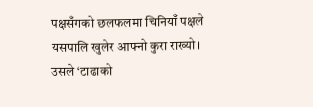पक्षसँगको छलफलमा चिनियाँ पक्षले यसपालि खुलेर आफ्नो कुरा राख्यो। उसले ‘टाढाको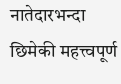नातेदारभन्दा छिमेकी महत्त्वपूर्ण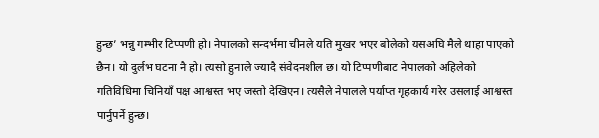हुन्छ’ भन्नु गम्भीर टिप्पणी हो। नेपालको सन्दर्भमा चीनले यति मुखर भएर बोलेको यसअघि मैले थाहा पाएको छैन। यो दुर्लभ घटना नै हो। त्यसो हुनाले ज्यादै संवेदनशील छ। यो टिप्पणीबाट नेपालको अहिलेको गतिविधिमा चिनियाँ पक्ष आश्वस्त भए जस्तो देखिएन। त्यसैले नेपालले पर्याप्त गृहकार्य गरेर उसलाई आश्वस्त पार्नुपर्ने हुन्छ।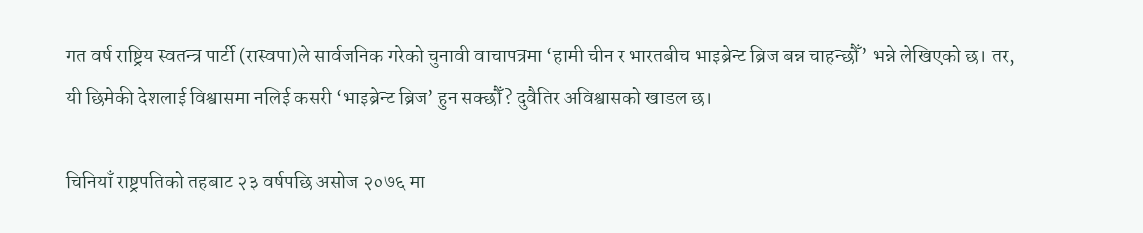गत वर्ष राष्ट्रिय स्वतन्त्र पार्टी (रास्वपा)ले सार्वजनिक गरेको चुनावी वाचापत्रमा ‘हामी चीन र भारतबीच भाइब्रेन्ट ब्रिज बन्न चाहन्छौँ’ भन्ने लेखिएको छ। तर, यी छिमेकी देशलाई विश्वासमा नलिई कसरी ‘भाइब्रेन्ट ब्रिज’ हुन सक्छौँ? दुवैतिर अविश्वासको खाडल छ।

चिनियाँ राष्ट्रपतिको तहबाट २३ वर्षपछि असोज २०७६ मा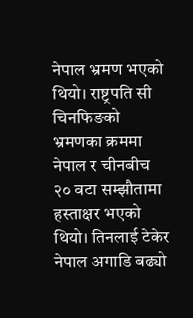नेपाल भ्रमण भएको थियो। राष्ट्रपति सी चिनफिङको भ्रमणका क्रममा नेपाल र चीनबीच २० वटा सम्झौतामा हस्ताक्षर भएको थियो। तिनलाई टेकेर नेपाल अगाडि बढ्यो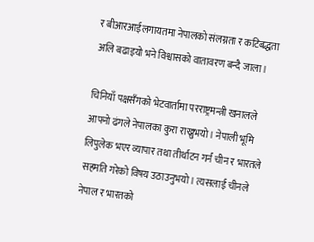र बीआरआईलगायतमा नेपालको संलग्नता र कटिबद्धता अलि बढाइयो भने विश्वासको वातावरण बन्दै जाला।

चिनियाँ पक्षसँगको भेटवार्तामा परराष्ट्रमन्त्री खनालले आफ्नो ढंगले नेपालका कुरा राख्नुभयो। नेपाली भूमि लिपुलेक भएर व्यापार तथा तीर्थाटन गर्न चीन र भारतले सहमति गरेको विषय उठाउनुभयो। त्यसलाई चीनले नेपाल र भारतको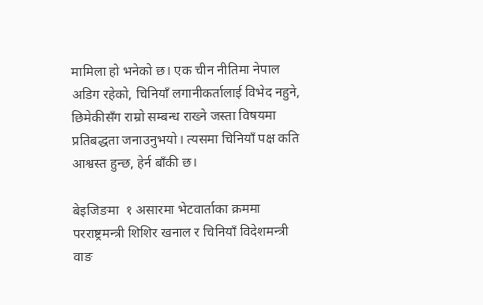मामिला हो भनेको छ। एक चीन नीतिमा नेपाल अडिग रहेको, चिनियाँ लगानीकर्तालाई विभेद नहुने, छिमेकीसँग राम्रो सम्बन्ध राख्ने जस्ता विषयमा प्रतिबद्धता जनाउनुभयो। त्यसमा चिनियाँ पक्ष कति आश्वस्त हुन्छ, हेर्न बाँकी छ।

बेइजिङमा  १ असारमा भेटवार्ताका क्रममा परराष्ट्रमन्त्री शिशिर खनाल र चिनियाँ विदेशमन्त्री वाङ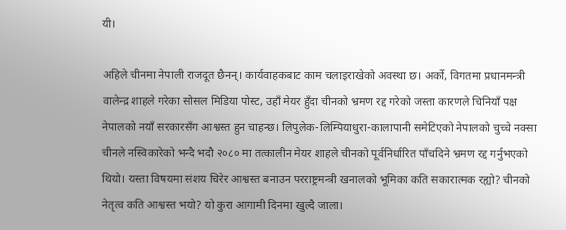यी।

अहिले चीनमा नेपाली राजदूत छैनन्। कार्यवाहकबाट काम चलाइराखेको अवस्था छ। अर्को, विगतमा प्रधानमन्त्री वालेन्द्र शाहले गरेका सोसल मिडिया पोस्ट, उहाँ मेयर हुँदा चीनको भ्रमण रद्द गरेको जस्ता कारणले चिनियाँ पक्ष नेपालको नयाँ सरकारसँग आश्वस्त हुन चाहन्छ। लिपुलेक-लिम्पियाधुरा-कालापानी समेटिएको नेपालको चुच्चे नक्सा चीनले नस्विकारेको भन्दै भदौ २०८० मा तत्कालीन मेयर शाहले चीनको पूर्वनिर्धारित पाँचदिने भ्रमण रद्द गर्नुभएको थियो। यस्ता विषयमा संशय चिरेर आश्वस्त बनाउन परराष्ट्रमन्त्री खनालको भूमिका कति सकारात्मक रह्यो? चीनको नेतृत्व कति आश्वस्त भयो? यो कुरा आगामी दिनमा खुल्दै जाला।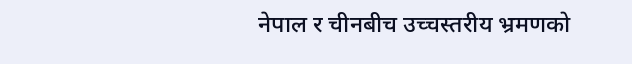नेपाल र चीनबीच उच्चस्तरीय भ्रमणको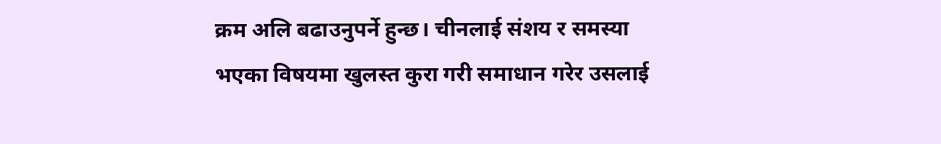क्रम अलि बढाउनुपर्ने हुन्छ। चीनलाई संशय र समस्या भएका विषयमा खुलस्त कुरा गरी समाधान गरेर उसलाई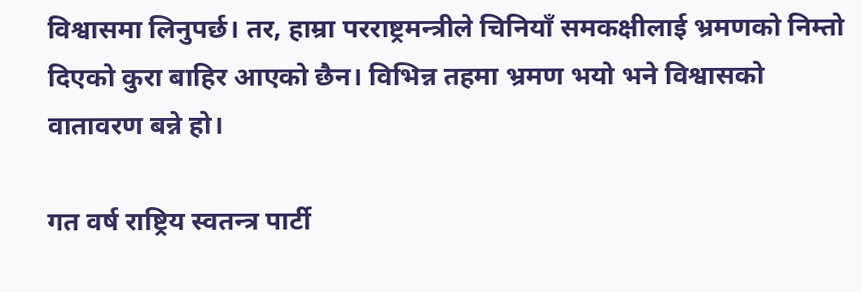विश्वासमा लिनुपर्छ। तर, हाम्रा परराष्ट्रमन्त्रीले चिनियाँ समकक्षीलाई भ्रमणको निम्तो दिएको कुरा बाहिर आएको छैन। विभिन्न तहमा भ्रमण भयो भने विश्वासको वातावरण बन्ने हो।

गत वर्ष राष्ट्रिय स्वतन्त्र पार्टी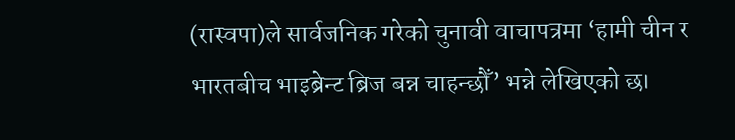(रास्वपा)ले सार्वजनिक गरेको चुनावी वाचापत्रमा ‘हामी चीन र भारतबीच भाइब्रेन्ट ब्रिज बन्न चाहन्छौँ’ भन्ने लेखिएको छ।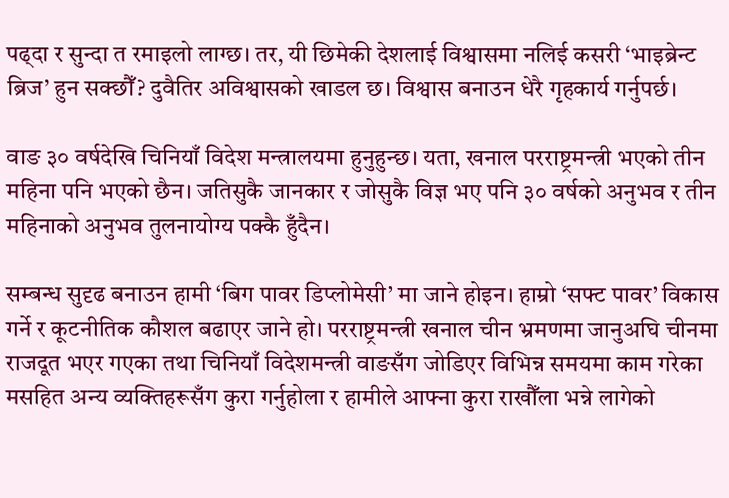पढ्दा र सुन्दा त रमाइलो लाग्छ। तर, यी छिमेकी देशलाई विश्वासमा नलिई कसरी ‘भाइब्रेन्ट ब्रिज’ हुन सक्छौँ? दुवैतिर अविश्वासको खाडल छ। विश्वास बनाउन धेरै गृहकार्य गर्नुपर्छ।

वाङ ३० वर्षदेखि चिनियाँ विदेश मन्त्रालयमा हुनुहुन्छ। यता, खनाल परराष्ट्रमन्त्री भएको तीन महिना पनि भएको छैन। जतिसुकै जानकार र जोसुकै विज्ञ भए पनि ३० वर्षको अनुभव र तीन महिनाको अनुभव तुलनायोग्य पक्कै हुँदैन।

सम्बन्ध सुदृढ बनाउन हामी ‘बिग पावर डिप्लोमेसी’ मा जाने होइन। हाम्रो ‘सफ्ट पावर’ विकास गर्ने र कूटनीतिक कौशल बढाएर जाने हो। परराष्ट्रमन्त्री खनाल चीन भ्रमणमा जानुअघि चीनमा राजदूत भएर गएका तथा चिनियाँ विदेशमन्त्री वाङसँग जोडिएर विभिन्न समयमा काम गरेका मसहित अन्य व्यक्तिहरूसँग कुरा गर्नुहोला र हामीले आफ्ना कुरा राखौँला भन्ने लागेको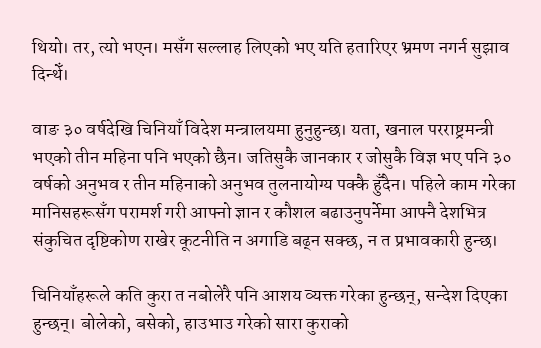थियो। तर, त्यो भएन। मसँग सल्लाह लिएको भए यति हतारिएर भ्रमण नगर्न सुझाव दिन्थेँ।

वाङ ३० वर्षदेखि चिनियाँ विदेश मन्त्रालयमा हुनुहुन्छ। यता, खनाल परराष्ट्रमन्त्री भएको तीन महिना पनि भएको छैन। जतिसुकै जानकार र जोसुकै विज्ञ भए पनि ३० वर्षको अनुभव र तीन महिनाको अनुभव तुलनायोग्य पक्कै हुँदैन। पहिले काम गरेका मानिसहरूसँग परामर्श गरी आफ्नो ज्ञान र कौशल बढाउनुपर्नेमा आफ्नै देशभित्र संकुचित दृष्टिकोण राखेर कूटनीति न अगाडि बढ्न सक्छ, न त प्रभावकारी हुन्छ।

चिनियाँहरूले कति कुरा त नबोलेरै पनि आशय व्यक्त गरेका हुन्छन्, सन्देश दिएका हुन्छन्। बोलेको, बसेको, हाउभाउ गरेको सारा कुराको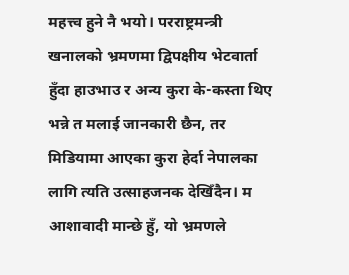महत्त्व हुने नै भयो। परराष्ट्रमन्त्री खनालको भ्रमणमा द्विपक्षीय भेटवार्ता हुँदा हाउभाउ र अन्य कुरा के-कस्ता थिए भन्ने त मलाई जानकारी छैन, तर मिडियामा आएका कुरा हेर्दा नेपालका लागि त्यति उत्साहजनक देखिँदैन। म आशावादी मान्छे हुँ, यो भ्रमणले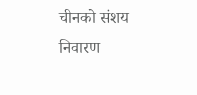चीनको संशय निवारण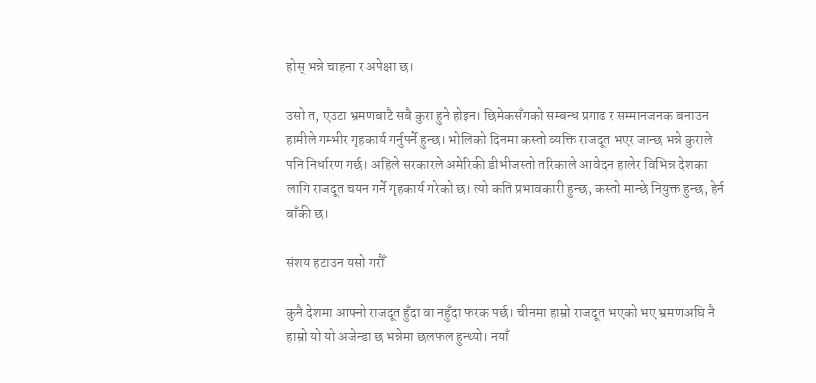होस् भन्ने चाहना र अपेक्षा छ।

उसो त, एउटा भ्रमणबाटै सबै कुरा हुने होइन। छिमेकसँगको सम्बन्ध प्रगाढ र सम्मानजनक बनाउन हामीले गम्भीर गृहकार्य गर्नुपर्ने हुन्छ। भोलिको दिनमा कस्तो व्यक्ति राजदूत भएर जान्छ भन्ने कुराले पनि निर्धारण गर्छ। अहिले सरकारले अमेरिकी डीभीजस्तो तरिकाले आवेदन हालेर विभिन्न देशका लागि राजदूत चयन गर्ने गृहकार्य गरेको छ। त्यो कति प्रभावकारी हुन्छ, कस्तो मान्छे नियुक्त हुन्छ, हेर्न बाँकी छ।

संशय हटाउन यसो गरौँ

कुनै देशमा आफ्नो राजदूत हुँदा वा नहुँदा फरक पर्छ। चीनमा हाम्रो राजदूत भएको भए भ्रमणअघि नै हाम्रो यो यो अजेन्डा छ भन्नेमा छलफल हुन्थ्यो। नयाँ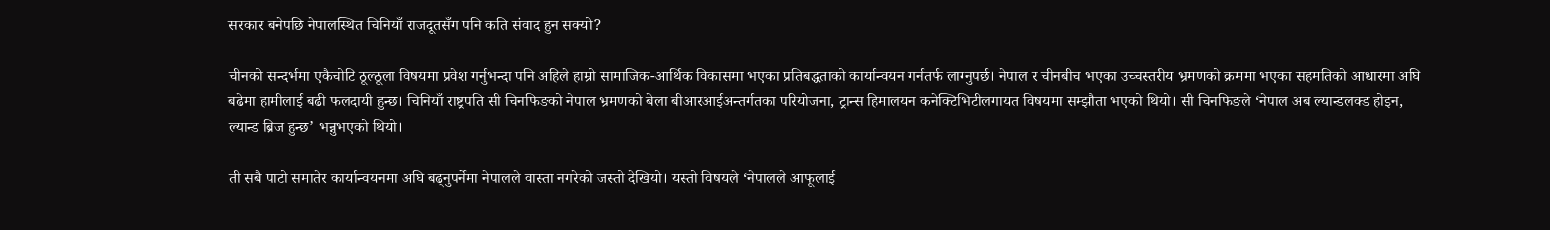सरकार बनेपछि नेपालस्थित चिनियाँ राजदूतसँग पनि कति संवाद हुन सक्यो?

चीनको सन्दर्भमा एकैचोटि ठूल्ठूला विषयमा प्रवेश गर्नुभन्दा पनि अहिले हाम्रो सामाजिक-आर्थिक विकासमा भएका प्रतिबद्धताको कार्यान्वयन गर्नतर्फ लाग्नुपर्छ। नेपाल र चीनबीच भएका उच्चस्तरीय भ्रमणको क्रममा भएका सहमतिको आधारमा अघि बढेमा हामीलाई बढी फलदायी हुन्छ। चिनियाँ राष्ट्रपति सी चिनफिङको नेपाल भ्रमणको बेला बीआरआईअन्तर्गतका परियोजना, ट्रान्स हिमालयन कनेक्टिभिटीलगायत विषयमा सम्झौता भएको थियो। सी चिनफिङले ‘नेपाल अब ल्यान्डलक्ड होइन, ल्यान्ड ब्रिज हुन्छ’ भन्नुभएको थियो।

ती सबै पाटो समातेर कार्यान्वयनमा अघि बढ्नुपर्नेमा नेपालले वास्ता नगरेको जस्तो देखियो। यस्तो विषयले ‘नेपालले आफूलाई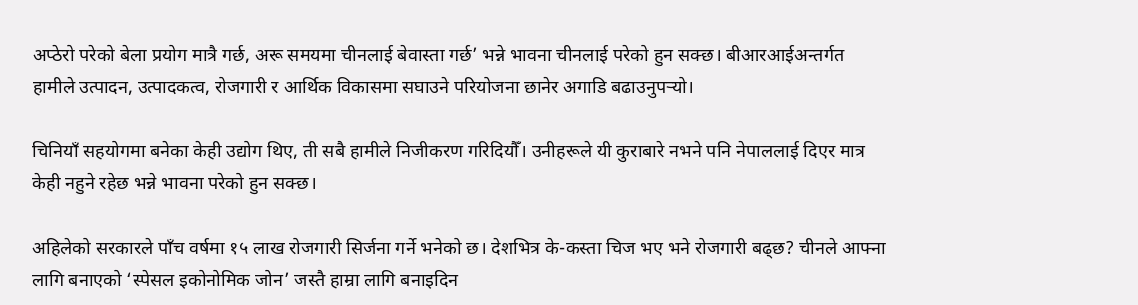अप्ठेरो परेको बेला प्रयोग मात्रै गर्छ, अरू समयमा चीनलाई बेवास्ता गर्छ’ भन्ने भावना चीनलाई परेको हुन सक्छ। बीआरआईअन्तर्गत हामीले उत्पादन, उत्पादकत्व, रोजगारी र आर्थिक विकासमा सघाउने परियोजना छानेर अगाडि बढाउनुपर्‍यो।

चिनियाँ सहयोगमा बनेका केही उद्योग थिए, ती सबै हामीले निजीकरण गरिदियौँ। उनीहरूले यी कुराबारे नभने पनि नेपाललाई दिएर मात्र केही नहुने रहेछ भन्ने भावना परेको हुन सक्छ।

अहिलेको सरकारले पाँच वर्षमा १५ लाख रोजगारी सिर्जना गर्ने भनेको छ। देशभित्र के-कस्ता चिज भए भने रोजगारी बढ्छ? चीनले आफ्ना लागि बनाएको ‘स्पेसल इकोनोमिक जोन’ जस्तै हाम्रा लागि बनाइदिन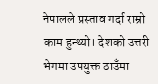नेपालले प्रस्ताव गर्दा राम्रो काम हुन्थ्यो। देशको उत्तरी भेगमा उपयुक्त ठाउँमा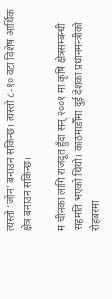त्यस्तो ‘जोन’ बनाउन सकिन्छ। त्यस्तो ८-१० वटा विशेष आर्थिक क्षेत्र बनाउन सकिन्छ।

म चीनका लागि राजदूत हुँदा सन् २००१ मा कृषि क्षेत्रसम्बन्धी सहमति भएको थियो। काठमाडौँमा दुई देशका प्रधानमन्त्रीको रोहबरमा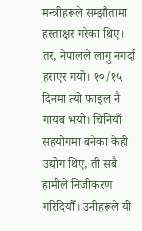मन्त्रीहरूले सम्झौतामा हस्ताक्षर गरेका थिए। तर, नेपालले लागु नगर्दा हराएर गयो। १०/१५ दिनमा त्यो फाइल नै गायब भयो। चिनियाँ सहयोगमा बनेका केही उद्योग थिए, ती सबै हामीले निजीकरण गरिदियौँ। उनीहरूले यी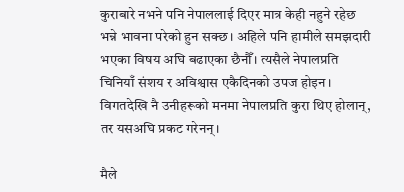कुराबारे नभने पनि नेपाललाई दिएर मात्र केही नहुने रहेछ भन्ने भावना परेको हुन सक्छ। अहिले पनि हामीले समझदारी भएका विषय अघि बढाएका छैनौँ। त्यसैले नेपालप्रति चिनियाँ संशय र अविश्वास एकैदिनको उपज होइन। विगतदेखि नै उनीहरूको मनमा नेपालप्रति कुरा थिए होलान्, तर यसअघि प्रकट गरेनन्।

मैले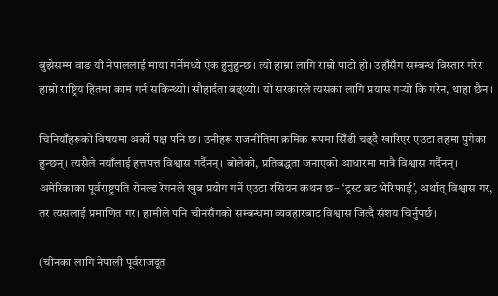बुझेसम्म वाङ यी नेपाललाई माया गर्नेमध्ये एक हुनुहुन्छ। त्यो हाम्रा लागि राम्रो पाटो हो। उहाँसँग सम्बन्ध विस्तार गरेर हाम्रो राष्ट्रिय हितमा काम गर्न सकिन्थ्यो। सौहार्दता बढ्थ्यो। यो सरकारले त्यसका लागि प्रयास गर्‍यो कि गरेन, थाहा छैन।

चिनियाँहरूको विषयमा अर्को पक्ष पनि छ। उनीहरू राजनीतिमा क्रमिक रूपमा सिँढी चढ्दै खारिएर एउटा तहमा पुगेका हुन्छन्। त्यसैले नयाँलाई हत्तपत्त विश्वास गर्दैनन्। बोलेको, प्रतिबद्धता जनाएको आधारमा मात्रै विश्वास गर्दैनन्। अमेरिकाका पूर्वराष्ट्रपति रोनल्ड रेगनले खुब प्रयोग गर्ने एउटा रसियन कथन छ– ‘ट्रस्ट बट भेरिफाई’, अर्थात् विश्वास गर, तर त्यसलाई प्रमाणित गर। हामीले पनि चीनसँगको सम्बन्धमा व्यवहारबाट विश्वास जित्दै संशय चिर्नुपर्छ।

(चीनका लागि नेपाली पूर्वराजदूत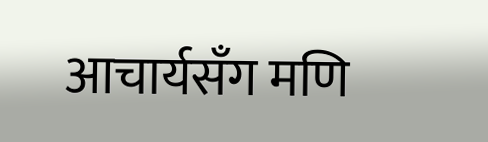आचार्यसँग मणि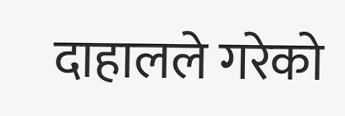दाहालले गरेको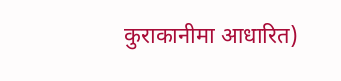कुराकानीमा आधारित)